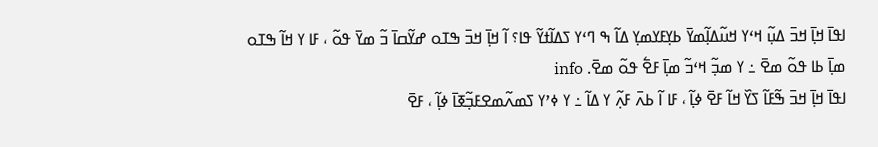ߊߟߊ߫ ߞߊ߲߫ ߞߏ߫ ߡߎ߲߬ ߞߵߌ ߞߎ߬ߡߊ߲߬ߘߌ߫ ߕߌ߲ߓߌߘߌ߲ ߡߊ߬ ߒ ߣߵߌ ߖߡߊ߬ߙߌ߬ ߟߊ؟ ߊ߬ ߞߊ߲߫ ߞߏ߫ ߒߠߋ ߝߌ߬ߛߊ߫ ߏ߬ ߘߌ߫ ߟߋ߬ ، ߓߊ ߌ ߞߊ߬ ߒߠߋ ߘߊ߲߫ ߕߊ ߟߋ߬ ߘߐ߫ ߸ ߌ ߘߏ߲߬ ߞߵߏ߬ ߘߊ߲߫ ߓߐ߱ ߟߋ߬ ߘߐ߫. info
ߊߟߊ߫ ߞߊ߲߫ ߞߏ߫ ߒ߬ߓߊ߬ ߖߌ߰ ߞߊ߬ ߓߐ߫ ߦߊ߲߬ ، ߓߊ ߊ߬ ߕߍ߫ ߓߍ߲߬ ߌ ߡߊ߬ ߸ ߌ ߦߴߌ ߖߘߍ߬ߘߐߓߏ߲߬ߧߊ߫ ߦߊ߲߬ ، ߓߐ߫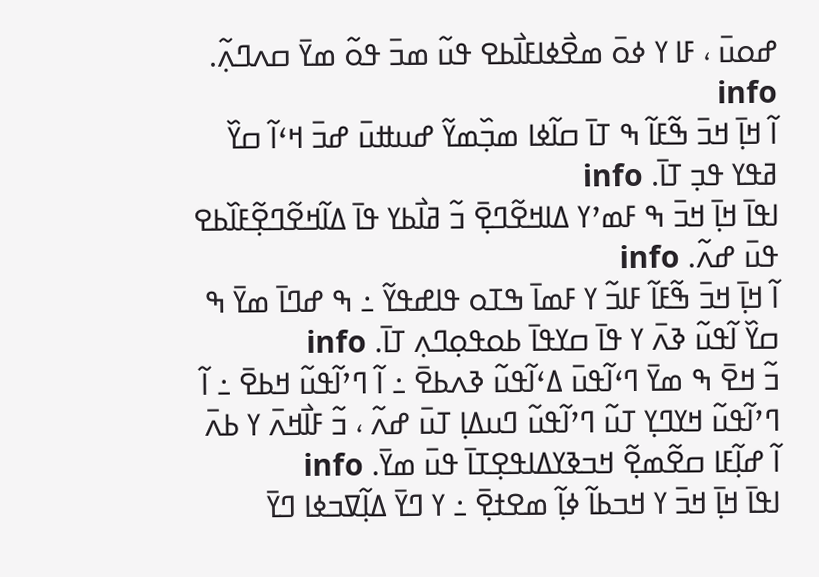ߝߋߎ߫ ، ߓߊ ߌ ߦߋ߫ ߘߐ߯ߦߊߓߊ߯ߕߐ ߟߎ߬ ߘߏ߫ ߟߋ߬ ߘߌ߫ ߛߍߣߍ߲߬. info
ߊ߬ ߞߊ߲߫ ߞߏ߫ ߒ߬ߓߊ߬ ߒ ߠߊ߫ ߛߊ߬ߦߊ ߘߏ߲߰ߘߌ߬ ߝߎߚߎ߫ ߝߏ߫ ߞߵߊ߬ ߛߌ߰ ߥߟߌ ߟߏ߲ ߠߊ߫. info
ߊߟߊ߫ ߞߊ߲߫ ߞߏ߫ ߒ ߓߘߴߌ ߡߊߞߐ߬ߣߐ߲߫ ߏ߬ ߥߊ߯ߕߌ ߟߊ߫ ߡߊ߬ߞߐ߬ߣߐ߲߬ߓߊ߰ߕߐ ߟߎ߫ ߝߍ߬. info
ߊ߬ ߞߊ߲߫ ߞߏ߫ ߒ߬ߓߊ߬ ߓߊߏ߬ ߌ ߓߘߊ߫ ߒߠߋ ߟߊߝߟߌ߬ ߸ ߒ ߝߣߊ߫ ߘߌ߫ ߒ ߛߌ߰ ߊ߬ߟߎ߬ ߢߍ߫ ߌ ߟߊ߫ ߛߌߟߊ߫ ߕߋߟߋ߲ߣߍ߲ ߠߊ߫. info
ߏ߬ ߞߐ߫ ߒ ߘߌ߫ ߣߵߊ߬ߟߎ߫ ߡߵߊ߬ߟߎ߬ ߢߍߕߐ߫ ߸ ߊ߬ ߣߴߊ߬ߟߎ߬ ߞߕߐ߫ ߸ ߊ߬ ߣߴߊ߬ߟߎ߬ ߞߌߣߌ߲ ߠߎ߬ ߣߴߊ߬ߟߎ߬ ߣߎߡߊ߲ ߠߎ߫ ߝߍ߬ ، ߏ߬ ߓߊ߯ߞߍ߫ ߌ ߕߍ߫ ߊ߬ ߝߊ߲߬ߓߊ ߛߐ߬ߘߐ߲߬ ߞߏߢߌߡߊߟߐ߲ߠߊ߫ ߟߎ߫ ߘߌ߫. info
ߊߟߊ߫ ߞߊ߲߫ ߞߏ߫ ߌ ߞߏߕߊ߬ ߦߊ߲߬ ߘߐߙߐ߲߫ ߸ ߌ ߣߌ߫ ߡߊ߲߬ߜߏߦߊ ߣߌ߫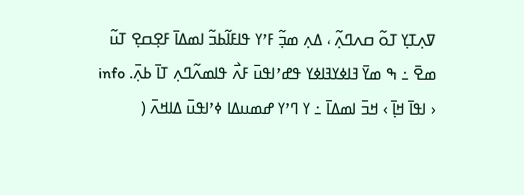ߜߍ߲ߠߌ߲ ߠߋ߬ ߛߍߣߍ߲߬ ، ߡߍ߲ ߘߏ߲߬ ߓߴߌ ߟߊߓߊ߬ߕߏ߬ ߊߘߡߊ߫ ߓߐ߲ߛߐ߲ ߠߎ߬ ߘߐ߫ ߸ ߒ ߘߌ߫ ߔߊߦߌߔߊߦߌ ߟߝߴߊߟߎ߫ ߓߍ߯ ߟߊߘߍ߬ߣߍ߲ ߠߊ߫ ߕߍ߲߫. info
‹ ߊߟߊ߫ ߞߊ߲߫ › ߞߏ߫ ߊߘߡߊ߫ ߸ ߌ ߣߴߌ ߝߘߎߡߊ ߦߴߊߟߎ߫ ߡߊߞߍ߫ (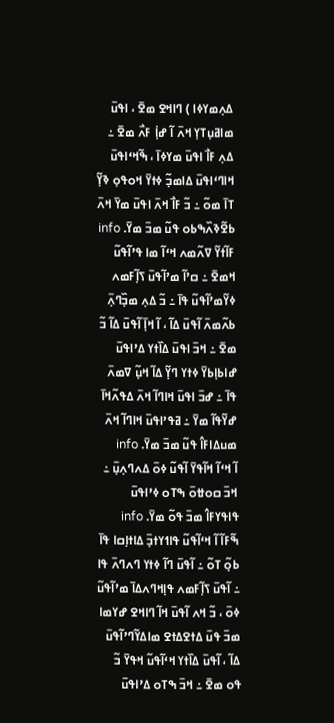ߡߍ߲ߘߌߦߊ ) ߣߊߞߐ ߘߐ߫ ، ߊߟߎ߫ ߘߊߥߎ߲ߠߌ߲ ߞߍ߫ ߊ߬ ߝߊ߲߭ ߓߍ߯ ߘߐ߫ ߸ ߡߍ߲ ߓߊ߯ ߊߟߎ߫ ߘߌߦߊ߫ ، ߒ߬ߞߵߊߟߎ߫ ߞߊߣߵߊߟߎ߫ ߡߊߘߏ߲߬ ߦߙߌ߫ ߞߋߟߋ߲ ߢߌ߲߬ ߠߊ߫ ߘߋ߬ ߸ ߏ߬ ߓߊ߯ ߞߍ߫ ߊߟߎ߫ ߘߌ߫ ߞߍ߫ ߕߐ߬ߢߍ߰ߒߕߋ ߟߎ߬ ߘߏ߫ ߘߌ߫. info
ߓߊ߬ߙߌ߬ ߜߍ߬ߘߍ ߞߵߊ߬ ߘߊ ߟߴߊ߬ߟߎ߬ ߞߘߐ߫ ߸ ߛߴߊ߬ ߘߴߊ߬ߟߎ߫ ߖߊ߲߬ߓߘߍ ߦߌ߬ߘߴߊ߬ߟߎ߬ ߟߊ߫ ߸ ߏ߬ ߡߍ߲ ߘߏ߲߰ߣߍ߲߫ ߕߍ߬ߘߍ߫ ߊ߬ߟߎ߫ ߡߊ߬ ، ߊ߬ ߞߊ߲߫ ߊ߬ߟߎ߫ ߡߊ߬ ߏ߬ ߘߐ߫ ߸ ߞߏ߫ ߊߟߎ߫ ߡߊ߰ߙߌ ߡߴߊߟߎ߫ ߝߊߕߊ߲ߕߌ߫ ߦߙߌ ߣߌ߲߬ ߡߊ߬ ߞߎ߲߬ ߜߘߍ߫ ߟߊ߫ ߸ ߝߏ߫ ߊߟߎ߫ ߞߊߣߊ߬ ߞߍ߫ ߡߟߍ߬ߞߊ߫ ߝߌ߬ߟߊ߬ ߘߌ߫ ߸ ߥߟߴߊߟߎ߫ ߞߊߣߊ߬ ߞߍ߫ ߘߎߡߊߓߊ߮ ߟߎ߬ ߘߏ߫ ߘߌ߫. info
ߊ߬ ߞߵߊ߬ ߞߊ߬ߟߌ߫ ߊ߬ߟߎ߬ ߦߋ߫ ߡߍߣߍ߲ߎ߲߫ ߸ ߞߏ߫ ߛߋߚߋ߫ ߒߠߋ ߦߴߊߟߎ߫ ߟߊߟߌߓߊ߮ ߘߏ߫ ߟߋ߬ ߘߌ߫. info
ߒ߬ߓߊ߬ ߊ߬ ߞߵߊ߬ߟߎ߬ ߟߊߗߌߙߏ߲߫ ߡߊߙߊ߲ߛߊ ߟߊ߫ ߕߋ߲߬ ߠߋ߬ ߸ ߊ߬ߟߎ߫ ߣߊ߬ ߦߙߌ ߣߍߣߍ߫ ߟߊ ߸ ߊ߬ߟߎ߫ ߖߊ߲߬ߓߘߍ ߟߊ߲ߞߣߍߡߊ߫ ߘߴߊ߬ߟߎ߬ ߦߋ߫ ، ߏ߬ ߞߍ ߊ߬ߟߎ߫ ߞߊ߬ ߣߊߞߐ ߝߌߘߊ ߘߏ߫ ߟߎ߫ ߡߙߐߡߙߐ ߘߊߡߌ߬ߣߴߊ߬ߟߎ߫ ߡߊ߬ ، ߊ߬ߟߎ߫ ߡߊ߰ߙߌ ߞߵߊ߬ߟߎ߬ ߞߟߌ߫ ߏ߬ ߟߋ ߘߐ߫ ߸ ߞߏ߫ ߒߠߋ ߡߴߊߟߎ߫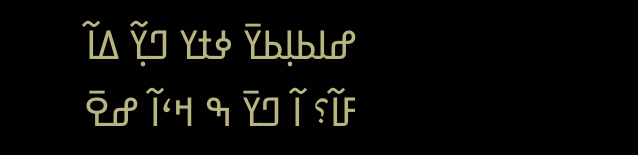ߝߊߕߊ߲ߕߌ߫ ߦߙߌ ߣߌ߲߬ ߡߊ߬ ߓߊ߬؟ ߊ߬ ߣߌ߫ ߒ ߞߵߊ߬ ߝߐ߫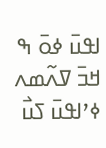ߊߟߎ߫ ߦߋ߫ ߒ ߞߏ߫ ߜߍ߬ߘߍ ߦߴߊߟߎ߫ ߖߎ߯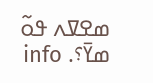ߘߐߜߍ ߟߋ߬ ߘߌ߫؟. info